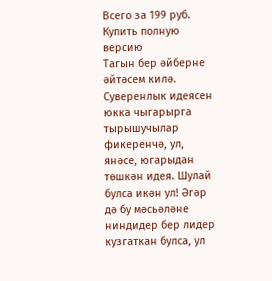Всего за 199 руб. Купить полную версию
Тагын бер әйберне әйтәсем килә. Суверенлык идеясен юкка чыгарырга тырышучылар фикеренчә, ул, янәсе, югарыдан төшкән идея. Шулай булса икән ул! Әгәр дә бу мәсьәләне ниндидер бер лидер кузгаткан булса, ул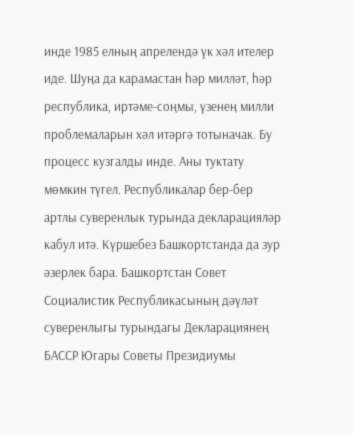инде 1985 елның апрелендә үк хәл ителер иде. Шуңа да карамастан һәр милләт, һәр республика, иртәме-соңмы, үзенең милли проблемаларын хәл итәргә тотыначак. Бу процесс кузгалды инде. Аны туктату мөмкин түгел. Республикалар бер-бер артлы суверенлык турында декларацияләр кабул итә. Күршебез Башкортстанда да зур әзерлек бара. Башкортстан Совет Социалистик Республикасының дәүләт суверенлыгы турындагы Декларациянең БАССР Югары Советы Президиумы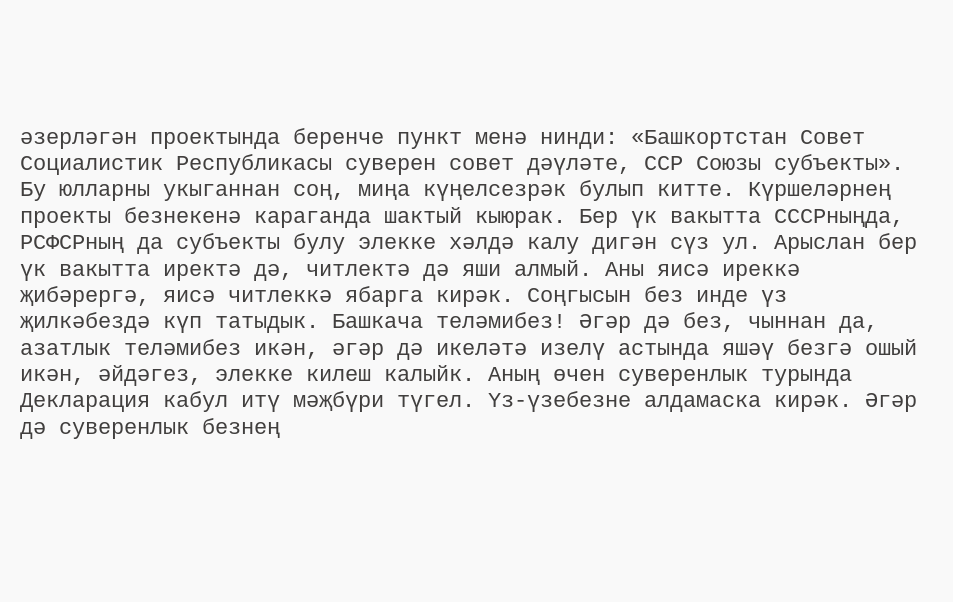әзерләгән проектында беренче пункт менә нинди: «Башкортстан Совет Социалистик Республикасы суверен совет дәүләте, ССР Союзы субъекты». Бу юлларны укыганнан соң, миңа күңелсезрәк булып китте. Күршеләрнең проекты безнекенә караганда шактый кыюрак. Бер үк вакытта СССРныңда, РСФСРның да субъекты булу элекке хәлдә калу дигән сүз ул. Арыслан бер үк вакытта иректә дә, читлектә дә яши алмый. Аны яисә иреккә җибәрергә, яисә читлеккә ябарга кирәк. Соңгысын без инде үз җилкәбездә күп татыдык. Башкача теләмибез! Әгәр дә без, чыннан да, азатлык теләмибез икән, әгәр дә икеләтә изелү астында яшәү безгә ошый икән, әйдәгез, элекке килеш калыйк. Аның өчен суверенлык турында Декларация кабул итү мәҗбүри түгел. Үз-үзебезне алдамаска кирәк. Әгәр дә суверенлык безнең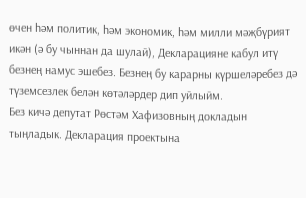өчен һәм политик, һәм экономик, һәм милли мәҗбүрият икән (ә бу чыннан да шулай), Декларацияне кабул итү безнең намус эшебез. Безнең бу карарны күршеләребез дә түземсезлек белән көтәләрдер дип уйлыйм.
Без кичә депутат Рөстәм Хафизовның докладын тыңладык. Декларация проектына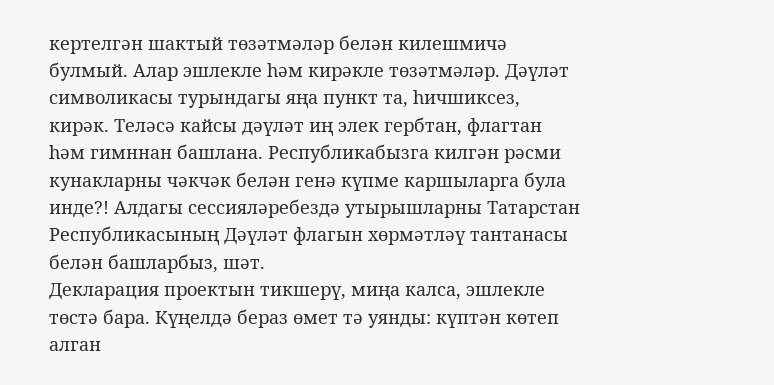кертелгән шактый төзәтмәләр белән килешмичә булмый. Алар эшлекле һәм кирәкле төзәтмәләр. Дәүләт символикасы турындагы яңа пункт та, һичшиксез, кирәк. Теләсә кайсы дәүләт иң элек гербтан, флагтан һәм гимннан башлана. Республикабызга килгән рәсми кунакларны чәкчәк белән генә күпме каршыларга була инде?! Алдагы сессияләребездә утырышларны Татарстан Республикасының Дәүләт флагын хөрмәтләү тантанасы белән башларбыз, шәт.
Декларация проектын тикшерү, миңа калса, эшлекле төстә бара. Күңелдә бераз өмет тә уянды: күптән көтеп алган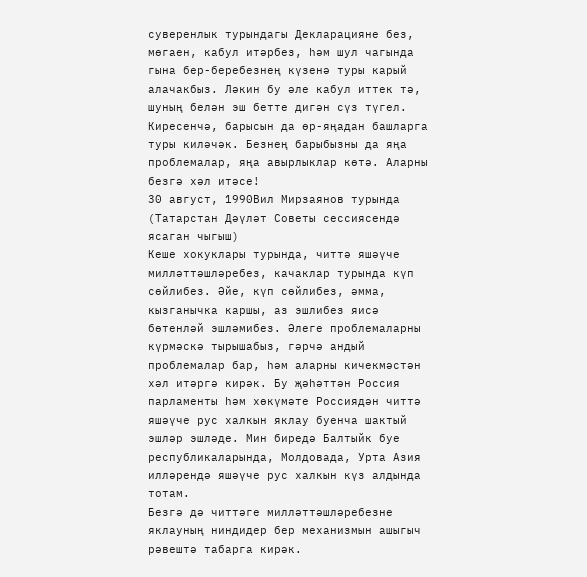суверенлык турындагы Декларацияне без, мөгаен, кабул итәрбез, һәм шул чагында гына бер-беребезнең күзенә туры карый алачакбыз. Ләкин бу әле кабул иттек тә, шуның белән эш бетте дигән сүз түгел. Киресенчә, барысын да өр-яңадан башларга туры киләчәк. Безнең барыбызны да яңа проблемалар, яңа авырлыклар көтә. Аларны безгә хәл итәсе!
30 август, 1990Вил Мирзаянов турында
(Татарстан Дәүләт Советы сессиясендә ясаган чыгыш)
Кеше хокуклары турында, читтә яшәүче милләттәшләребез, качаклар турында күп сөйлибез. Әйе, күп сөйлибез, әмма, кызганычка каршы, аз эшлибез яисә бөтенләй эшләмибез. Әлеге проблемаларны күрмәскә тырышабыз, гәрчә андый проблемалар бар, һәм аларны кичекмәстән хәл итәргә кирәк. Бу җәһәттән Россия парламенты һәм хөкүмәте Россиядән читтә яшәүче рус халкын яклау буенча шактый эшләр эшләде. Мин биредә Балтыйк буе республикаларында, Молдовада, Урта Азия илләрендә яшәүче рус халкын күз алдында тотам.
Безгә дә читтәге милләттәшләребезне яклауның ниндидер бер механизмын ашыгыч рәвештә табарга кирәк.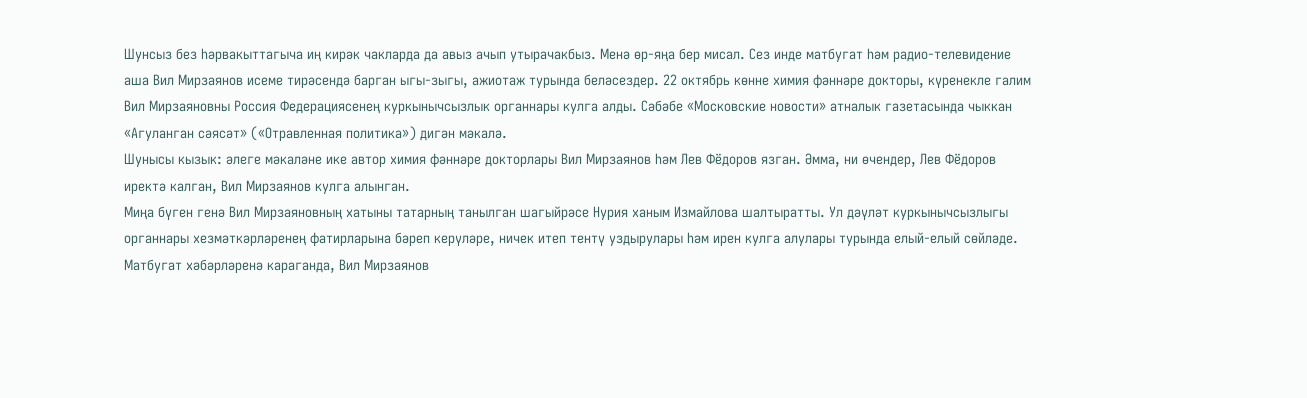Шунсыз без һәрвакыттагыча иң кирәк чакларда да авыз ачып утырачакбыз. Менә өр-яңа бер мисал. Сез инде матбугат һәм радио-телевидение аша Вил Мирзаянов исеме тирәсендә барган ыгы-зыгы, ажиотаж турында беләсездер. 22 октябрь көнне химия фәннәре докторы, күренекле галим Вил Мирзаяновны Россия Федерациясенең куркынычсызлык органнары кулга алды. Сәбәбе «Московские новости» атналык газетасында чыккан «Агуланган сәясәт» («Отравленная политика») дигән мәкалә.
Шунысы кызык: әлеге мәкаләне ике автор химия фәннәре докторлары Вил Мирзаянов һәм Лев Фёдоров язган. Әмма, ни өчендер, Лев Фёдоров иректә калган, Вил Мирзаянов кулга алынган.
Миңа бүген генә Вил Мирзаяновның хатыны татарның танылган шагыйрәсе Нурия ханым Измайлова шалтыратты. Ул дәүләт куркынычсызлыгы органнары хезмәткәрләренең фатирларына бәреп керүләре, ничек итеп тентү уздырулары һәм ирен кулга алулары турында елый-елый сөйләде. Матбугат хәбәрләренә караганда, Вил Мирзаянов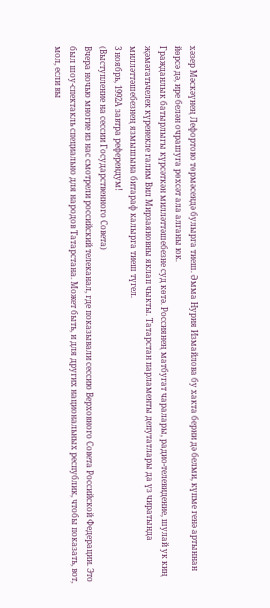хәзер Мәскәүнең Лефортово төрмәсендә булырга тиеш. Әмма Нурия Измайлова бу хакта берни дә белми, күпме генә артыннан йөрсә дә, ире белән очрашуга рөхсәт ала алганы юк.
Гражданлык батырлыгы күрсәткән милләттәшебезне суд көтә. Россиянең матбугат чаралары, радио-телевидение, шулай ук киң җәмәгатьчелек күренекле галим Вил Мирзаяновны яклап чыкты. Татарстан парламенты депутатлары да үз чиратында милләттәшебезнең язмышына битараф калырга тиеш түгел.
3 ноябрь, 1992А завтра референдум!
(Выступление на сессии Государственного Совета)
Вчера ночью многие из нас смотрели российский телеканал, где показывали сессию Верховного Совета Российской Федерации. Это был шоу-спектакль специально для народов Татарстана. Может быть, и для других национальных республик, чтобы показать, вот, мол, если вы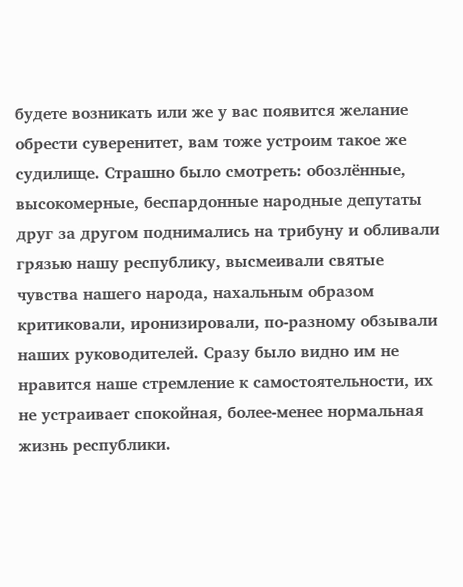будете возникать или же у вас появится желание обрести суверенитет, вам тоже устроим такое же судилище. Страшно было смотреть: обозлённые, высокомерные, беспардонные народные депутаты друг за другом поднимались на трибуну и обливали грязью нашу республику, высмеивали святые чувства нашего народа, нахальным образом критиковали, иронизировали, по-разному обзывали наших руководителей. Сразу было видно им не нравится наше стремление к самостоятельности, их не устраивает спокойная, более-менее нормальная жизнь республики.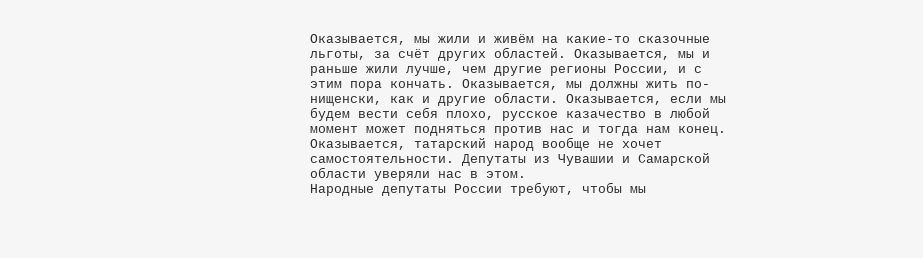Оказывается, мы жили и живём на какие-то сказочные льготы, за счёт других областей. Оказывается, мы и раньше жили лучше, чем другие регионы России, и с этим пора кончать. Оказывается, мы должны жить по-нищенски, как и другие области. Оказывается, если мы будем вести себя плохо, русское казачество в любой момент может подняться против нас и тогда нам конец. Оказывается, татарский народ вообще не хочет самостоятельности. Депутаты из Чувашии и Самарской области уверяли нас в этом.
Народные депутаты России требуют, чтобы мы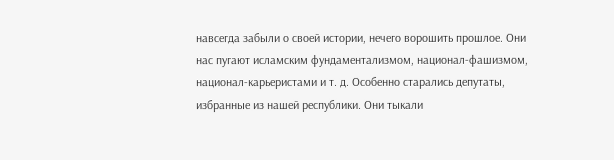навсегда забыли о своей истории, нечего ворошить прошлое. Они нас пугают исламским фундаментализмом, национал-фашизмом, национал-карьеристами и т. д. Особенно старались депутаты, избранные из нашей республики. Они тыкали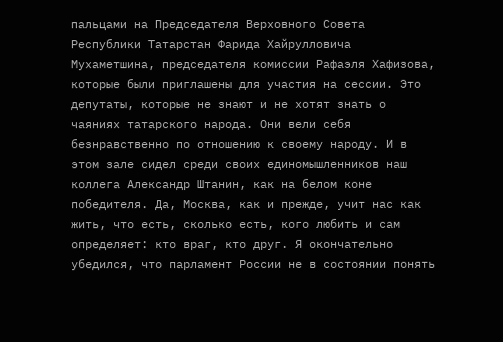пальцами на Председателя Верховного Совета Республики Татарстан Фарида Хайрулловича Мухаметшина, председателя комиссии Рафаэля Хафизова, которые были приглашены для участия на сессии. Это депутаты, которые не знают и не хотят знать о чаяниях татарского народа. Они вели себя безнравственно по отношению к своему народу. И в этом зале сидел среди своих единомышленников наш коллега Александр Штанин, как на белом коне победителя. Да, Москва, как и прежде, учит нас как жить, что есть, сколько есть, кого любить и сам определяет: кто враг, кто друг. Я окончательно убедился, что парламент России не в состоянии понять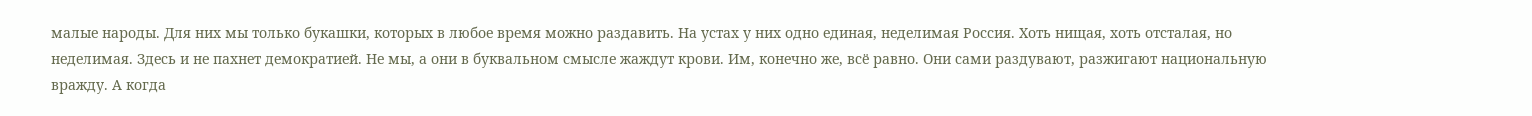малые народы. Для них мы только букашки, которых в любое время можно раздавить. На устах у них одно единая, неделимая Россия. Хоть нищая, хоть отсталая, но неделимая. Здесь и не пахнет демократией. Не мы, а они в буквальном смысле жаждут крови. Им, конечно же, всё равно. Они сами раздувают, разжигают национальную вражду. А когда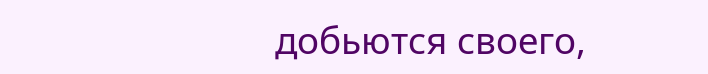добьются своего,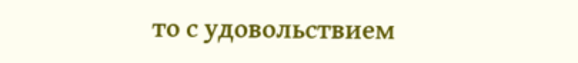то с удовольствием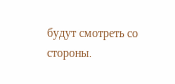будут смотреть со стороны.